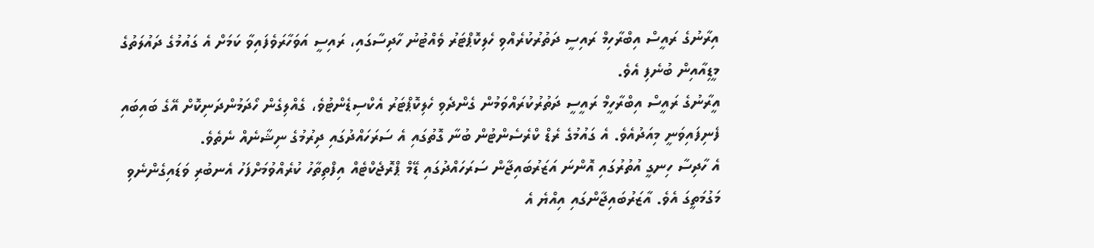އިރާނުގެ ރައީސް އިބްރާހިމް ރައިސީ ދަތުރުކުރެއްވި ހެލިކޮޕްޓަރު ވެއްޓުނު ހާދިސާގައި، ރައިސީ އަވަހާރަވެފައިވާ ކަމަށް އެ ގައުމުގެ ދައުލަތުގެ މީޑިއާއިން ބުނެފި އެވެ.
އީރާނުގެ ރައީސް އިބްރާހީމް ރައީސީ ދަތުރުކުރައްވަމުން ގެންދެވި ހެލިކޮޕްޓަރު އެކްސިޑެންޓުވެ، ގެއްލިގެން ހޯދަމުންދަނިކޮށް އޭގެ ބައިބައި ފެނިފައިވަނީ މިއަދުއެވެ. އެ ގައުމުގެ ރެޑް ކްރެސެންޓުން ބުނާ ގޮތުގައި އެ ސަރަހައްދުގައި ދިރުމުގެ ނިޝާނެއް ނެތެވެ.
އެ ހާދިސާ ހިނގީ އުތުރުގައި އޮންނަ އަޒަރުބައިޖާން ސަރަހައްދުގައި ޑޭމް ޕްރޮޖެކްޓެއް އިފްތިތާހު ކުރެއްވުމަށްފަހު އެނބުރި ވަޑައިގެންނެވި މަގުމަތީގަ އެވެ. އާޒަރުބައިޖާންގައި އިއްޔެ އެ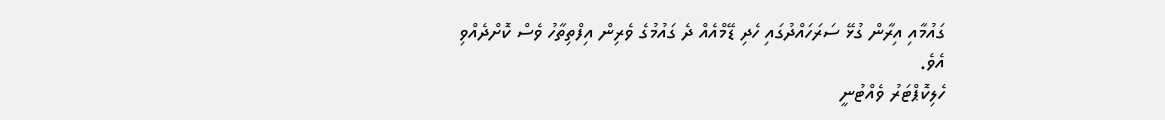ގައުމާއި އިރާން ގުޅޭ ސަރަހައްދުގައި ހެދި ޑޭމްއެއް ދެ ގައުމުގެ ވެރިން އިފްތިތާހު ވެސް ކޮށްދެއްވި އެވެ.
ހެލިކޮޕްޓަރު ވެއްޓުނީ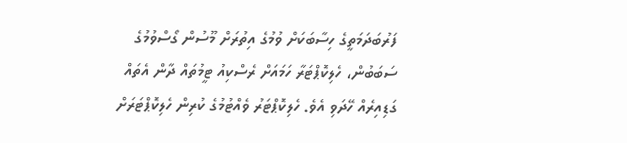ފަރުބަދަމަތީގެ ހިސާބަކަށް ވުމުގެ އިތުރަށް މޫސުން ގޯސްވުމުގެ ސަބަބުން، ހެލިކޮޕްޓަރާ ހަމައަށް ރެސްކިއު ޓީމުތައް ދާން އެތައް ގަޑިއިރެއް ހޭދަވި އެވެ. ހެލިކޮޕްޓަރު ވެއްޓުމުގެ ކުރިން ހެލިކޮޕްޓަރަށް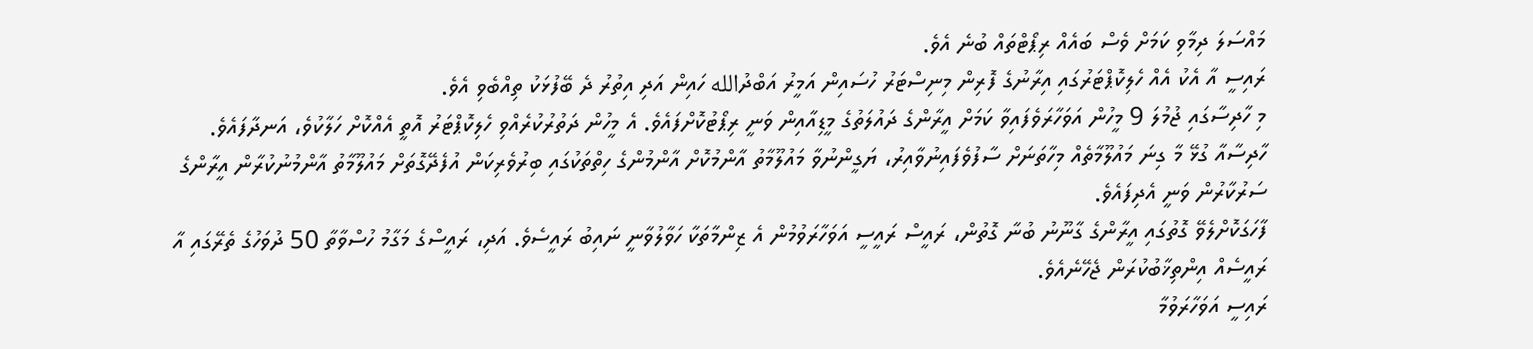މައްސަލަ ދިމާވި ކަމަށް ވެސް ބައެއް ރިޕޯޓްތައް ބުނެ އެވެ.
ރައިސީ އާ އެކު އެއް ހެލިކޮޕްޓަރުގައި އިރާނުގެ ފޮރިން މިނިސްޓަރު ހުސައިން އަމީރު އަބްދުالله ހައިން އަދި އިތުރު ދެ ބޭފުޅަކު ތިއްބެވި އެވެ.
މި ހާދިސާގައި ޖުމުލަ 9 މީހުން އަވަހާރަވެފައިވާ ކަމަށް އީރާންގެ ދައުލަތުގެ މީޑިއާއިން ވަނީ ރިޕޯޓުކޮށްފައެވެ. އެ މީހުން ދަތުރުކުރެއްވި ހެލިކޮޕްޓަރު އޮތީ އެއްކޮށް ހަލާކުވެ، އަނދާފައެވެ.
ހާދިސާއާ ގުޅޭ މާ ގިނަ މައުލޫމާތެއް މިހާތަނަށް ސާފުވެފައިނުވާއިރު، ޔަގީންނުވާ މައުލޫމާތު އާންމުކޮށް އާންމުންގެ ހިތްތަކުގައި ބިރުވެރިކަން އުފެދޭގޮތަށް މައުލޫމާތު އާންމުނުކުރާން އީރާންގެ ސަރުކާރުން ވަނީ އެދިފައެވެ.
ފާހަގަކޮށްލެވޭ ގޮތުގައި އީރާންގެ ގާނޫނު ބުނާ ގޮތުން، ރައީސް ރައީސީ އަވަހާރަވުމުން އެ ޒިންމާތަކާ ހަވާލުވާނީ ނައިބު ރައީސެވެ. އަދި، ރައީސްގެ މަގާމު ހުސްވާތާ 50 ދުވަހުގެ ތެރޭގައި އާ ރައީސެއް އިންތިޚާބުކުރަން ޖެހޭނެއެވެ.
ރައިސީ އަވަހާރަވުމާ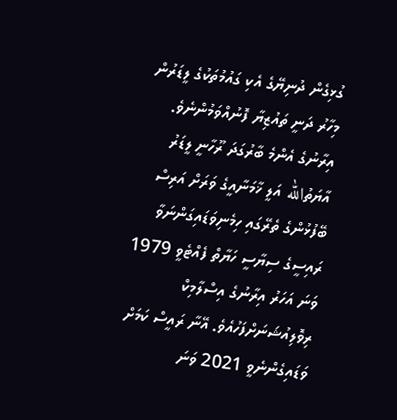ގުޅިގެން ދުނިޔޭގެ އެކި ގައުމުތަކުގެ ލީޑަރުން މިހާރު ދަނީ ތައުޒިޔާ ފޮނުއްވަމުންނެވެ.
އިރާނުގެ އެންމެ ބާރުގަދަ ރޫހާނީ ލީޑަރު އާޔަތުالله އަލީ ޚާމަނާއީގެ ވަރަށް އަރިސް ބޭފުޅުންގެ ތެރޭގައި ހިމެނިވަޑައިގަންނަވާ ރައިސީގެ ސިޔާސީ ހަޔާތް ފެއްޓެވީ 1979 ވަނަ އަހަރު އިރާނުގެ އިސްލާމިކް ރިވޮލިއުޝަނަށްފަހުއެވެ. އޭނާ ރައީސް ކަމަށް ވަޑައިގެންނެވީ 2021 ވަނަ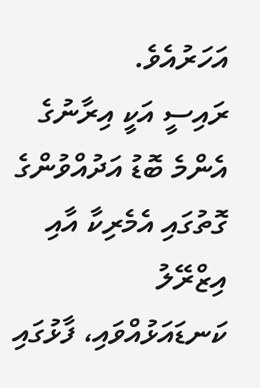އަހަރުއެވެ.
ރައިސީ އަކީ އިރާނުގެ އެންމެ ބޮޑު އަދުއްވުންގެ ގޮތުގައި އެމެރިކާ އާއި އިޒްރޭލު ކަނޑައަޅުއްވައި، ފާޅުގައި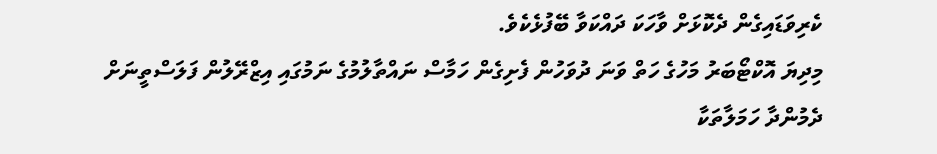ކެރިވަޑައިގެން ދެކޮޅަށް ވާހަކަ ދައްކަވާ ބޭފުޅެކެވެ.
މިދިޔަ އޮކްޓޯބަރު މަހުގެ ހަތް ވަނަ ދުވަހުން ފެށިގެން ހަމާސް ނައްތާލުމުގެ ނަމުގައި އިޒްރޭލުން ފަލަސްތީނަށް ދެމުންދާ ހަމަލާތަކާ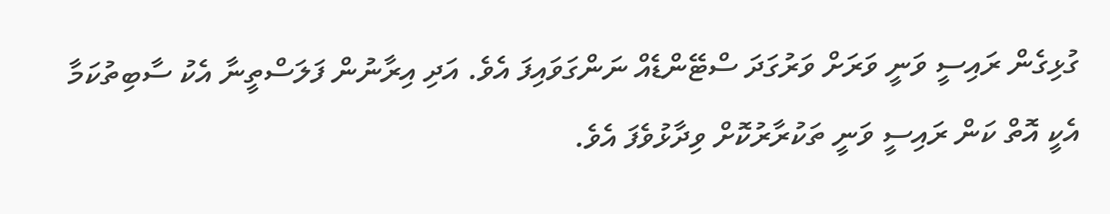ގުޅިގެން ރައިސީ ވަނީ ވަރަށް ވަރުގަދަ ސްޓޭންޑެއް ނަންގަވައިފަ އެވެ. އަދި އިރާނުން ފަލަސްތީނާ އެކު ސާބިތުކަމާ އެކީ އޮތް ކަން ރައިސީ ވަނީ ތަކުރާރުކޮށް ވިދާޅުވެފަ އެވެ.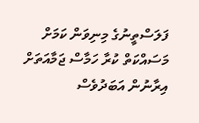ފަލަސްތީނުގެ މިނިވަން ކަމަށް މަސައްކަތް ކުރާ ހަމާސް ޖަމާއަތަށް އިރާނުން އަބަދުވެސް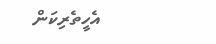އެހީތެރިކަން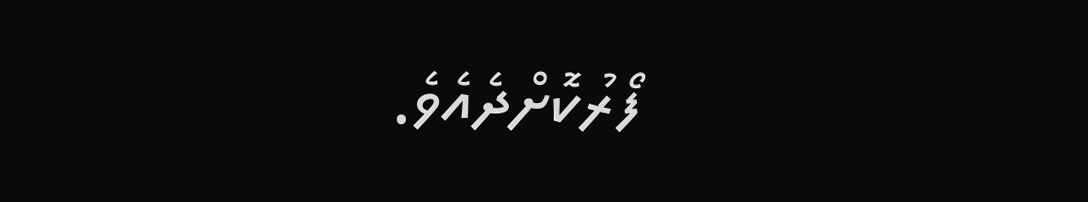ފޯރުކޮށްދެއެވެ.